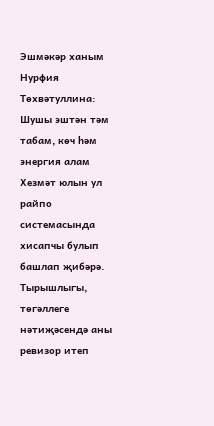Эшмәкәр ханым Нурфия Төхвәтуллина: Шушы эштән тәм табам, көч һәм энергия алам
Хезмәт юлын ул райпо системасында хисапчы булып башлап җибәрә. Тырышлыгы, төгәллеге нәтиҗәсендә аны ревизор итеп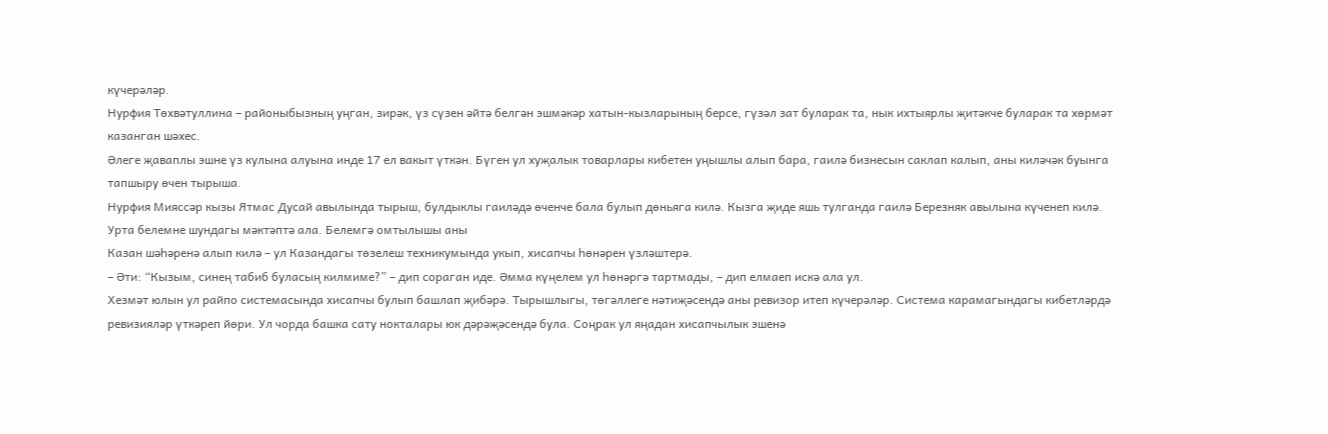күчерәләр.
Нурфия Төхвәтуллина – районыбызның уңган, зирәк, үз сүзен әйтә белгән эшмәкәр хатын-кызларының берсе, гүзәл зат буларак та, нык ихтыярлы җитәкче буларак та хөрмәт казанган шәхес.
Әлеге җаваплы эшне үз кулына алуына инде 17 ел вакыт үткән. Бүген ул хуҗалык товарлары кибетен уңышлы алып бара, гаилә бизнесын саклап калып, аны киләчәк буынга тапшыру өчен тырыша.
Нурфия Мияссәр кызы Ятмас Дусай авылында тырыш, булдыклы гаиләдә өченче бала булып дөньяга килә. Кызга җиде яшь тулганда гаилә Березняк авылына күченеп килә. Урта белемне шундагы мәктәптә ала. Белемгә омтылышы аны
Казан шәһәренә алып килә – ул Казандагы төзелеш техникумында укып, хисапчы һөнәрен үзләштерә.
– Әти: “Кызым, синең табиб буласың килмиме?” – дип сораган иде. Әмма күңелем ул һөнәргә тартмады, – дип елмаеп искә ала ул.
Хезмәт юлын ул райпо системасында хисапчы булып башлап җибәрә. Тырышлыгы, төгәллеге нәтиҗәсендә аны ревизор итеп күчерәләр. Система карамагындагы кибетләрдә ревизияләр үткәреп йөри. Ул чорда башка сату нокталары юк дәрәҗәсендә була. Соңрак ул яңадан хисапчылык эшенә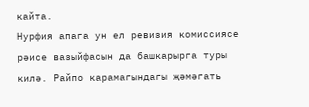кайта.
Нурфия апага ун ел ревизия комиссиясе рәисе вазыйфасын да башкарырга туры килә. Райпо карамагындагы җәмәгать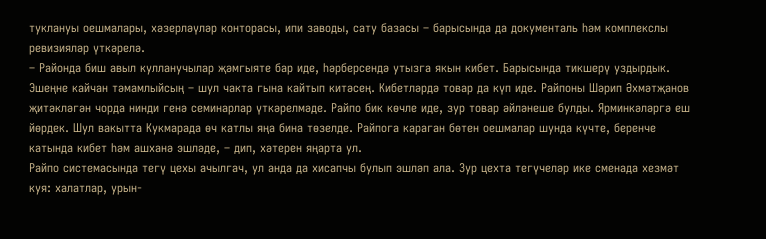туклануы оешмалары, хәзерләүләр конторасы, ипи заводы, сату базасы – барысында да документаль һәм комплекслы ревизияләр үткәрелә.
– Районда биш авыл кулланучылар җәмгыяте бар иде, һәрберсендә утызга якын кибет. Барысында тикшерү уздырдык. Эшеңне кайчан тәмамлыйсың – шул чакта гына кайтып китәсең. Кибетләрдә товар да күп иде. Райпоны Шәрип Әхмәтҗанов җитәкләгән чорда нинди генә семинарлар үткәрелмәде. Райпо бик көчле иде, зур товар әйләнеше булды. Ярминкәләргә еш йөрдек. Шул вакытта Кукмарада өч катлы яңа бина төзелде. Райпога караган бөтен оешмалар шунда күчте, беренче катында кибет һәм ашханә эшләде, – дип, хәтерен яңарта ул.
Райпо системасында тегү цехы ачылгач, ул анда да хисапчы булып эшләп ала. Зур цехта тегүчеләр ике сменада хезмәт куя: халатлар, урын-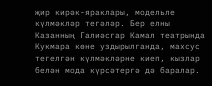җир кирәк-яраклары, модельле күлмәкләр тегәләр. Бер елны Казанның Галиәсгар Камал театрында Кукмара көне уздырылганда, махсус тегелгән күлмәкләрне киеп, кызлар белән мода күрсәтергә дә баралар.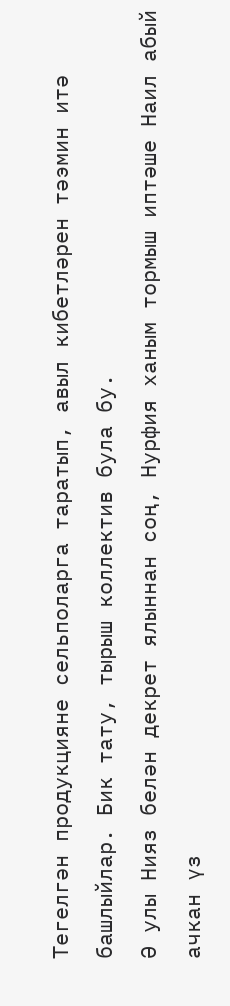Тегелгән продукцияне сельполарга таратып, авыл кибетләрен тәэмин итә башлыйлар. Бик тату, тырыш коллектив була бу.
Ә улы Нияз белән декрет ялыннан соң, Нурфия ханым тормыш иптәше Наил абый ачкан үз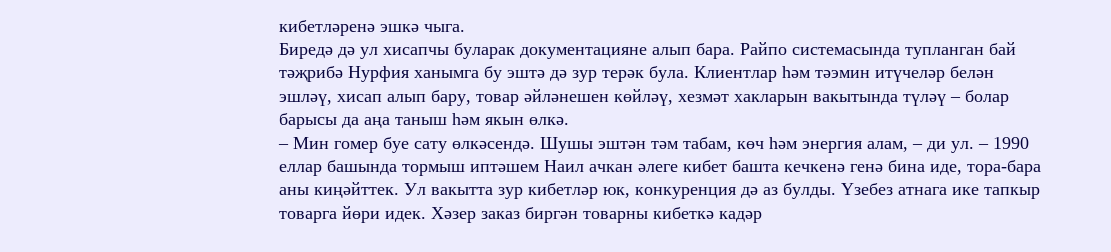кибетләренә эшкә чыга.
Биредә дә ул хисапчы буларак документацияне алып бара. Райпо системасында тупланган бай тәҗрибә Нурфия ханымга бу эштә дә зур терәк була. Клиентлар һәм тәэмин итүчеләр белән эшләү, хисап алып бару, товар әйләнешен көйләү, хезмәт хакларын вакытында түләү – болар барысы да аңа таныш һәм якын өлкә.
– Мин гомер буе сату өлкәсендә. Шушы эштән тәм табам, көч һәм энергия алам, – ди ул. – 1990 еллар башында тормыш иптәшем Наил ачкан әлеге кибет башта кечкенә генә бина иде, тора-бара аны киңәйттек. Ул вакытта зур кибетләр юк, конкуренция дә аз булды. Үзебез атнага ике тапкыр товарга йөри идек. Хәзер заказ биргән товарны кибеткә кадәр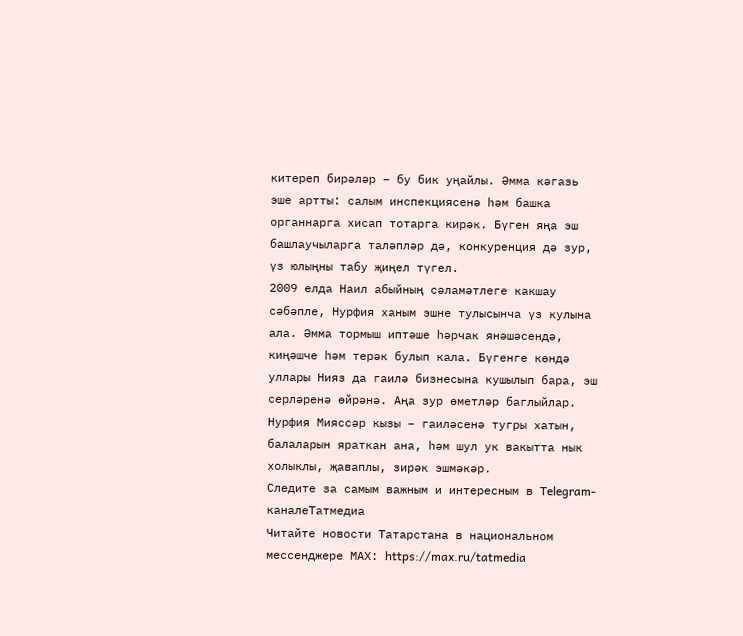китереп бирәләр – бу бик уңайлы. Әмма кәгазь эше артты: салым инспекциясенә һәм башка органнарга хисап тотарга кирәк. Бүген яңа эш башлаучыларга таләпләр дә, конкуренция дә зур, үз юлыңны табу җиңел түгел.
2009 елда Наил абыйның сәламәтлеге какшау сәбәпле, Нурфия ханым эшне тулысынча үз кулына ала. Әмма тормыш иптәше һәрчак янәшәсендә, киңәшче һәм терәк булып кала. Бүгенге көндә уллары Нияз да гаилә бизнесына кушылып бара, эш серләренә өйрәнә. Аңа зур өметләр баглыйлар.
Нурфия Мияссәр кызы – гаиләсенә тугры хатын, балаларын яраткан ана, һәм шул ук вакытта нык холыклы, җаваплы, зирәк эшмәкәр.
Следите за самым важным и интересным в Telegram-каналеТатмедиа
Читайте новости Татарстана в национальном мессенджере MАХ: https://max.ru/tatmedia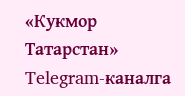«Кукмор Татарстан» Telegram-каналга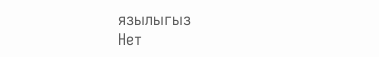язылыгыз
Нет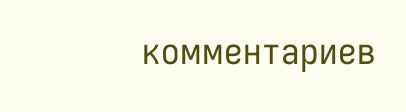комментариев